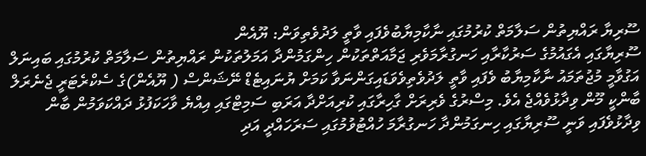ސޫރިޔާ ރައްޔިތުން ސަލާމަތް ކުރުމުގައި ނާކާމިޔާބުވެފައި ވާތީ ލަދުވެތިވަން: ޔޫއެން
ސޫރިޔާގައި އެގައުމުގެ ސަރުކާރާއި ހަނގުރާމަވެރި ޖަމާއަތްތަކުން ހިންގަމުންދާ އަމަލުތަކުން ރައްޔިތުން ސަލާމަތް ކުރުމުގައި ބައިނަލް އަގުވާމީ މުޖުތަމައު ނާކާމިޔާބު ވެފައި ވާތީ ލަދުވެތިވެވަޑައިގަންނަވާ ކަމަށް ޔުނައިޓެޑް ނޭޝަންސް ( ޔޫއެން)ގެ ސެކްރެޓަރީ ޖެނެރަލް ބާންކީ މޫން ވިދާޅުވެއްޖެ އެވެ. މިސްރުގެ ވެރިރަށް ގާހިރާގައި ކުރިއަށްދާ އަރަބި ސަމިޓްގައި އިއްޔެ ވާހަކަފުޅު ދައްކަވަމުން ބާން ވިދާޅުވެފައި ވަނީ ސޫރިޔާގައި ހިނގަމުންދާ ހަނގުރާމަ ހުއްޓުވުމުގައި ސަރަހައްދީ އަދި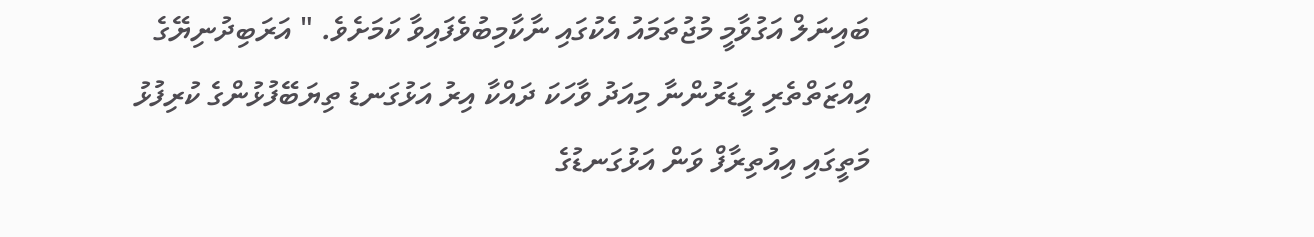ބައިނަލް އަގުވާމީ މުޖުތަމައު އެކުގައި ނާކާމިބުވެފައިވާ ކަމަށެވެ. " އަރަބިދުނިޔޭގެ އިއްޒަތްތެރި ލީޑަރުންނާ މިއަދު ވާހަކަ ދައްކާ އިރު އަޅުގަނޑު ތިޔަބޭފުޅުންގެ ކުރިފުޅު މަތީގައި އިއުތިރާފް ވަން އަޅުގަނޑުގެ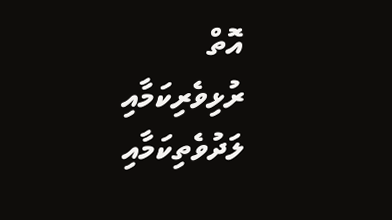އޮތް ރުޅިވެރިކަމާއި ލަދުވެތިކަމާއި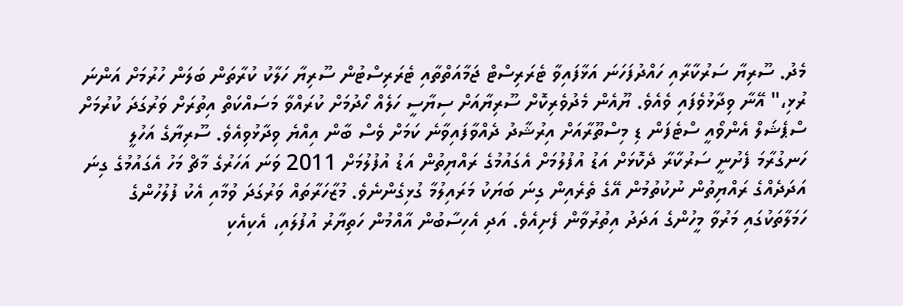މެދު. ސޫރިޔާ ސަރުކާރާއި ހައްދުފަހަނަ އަޅާފައިވާ ޓެރަރިސްޓް ޖަމާއަތްތާއި ޓެރަރިސްޓުން ސޫރިޔާ ހަލާކު ކުރާތަން ބަލަން ހުރުމަށް އަންނަ ރުޅި،" އޭނާ ވިދާޅުވެފައި ވެއެވެ. ޔޫއެން މެދުވެރިކޮށް ސޫރިޔާއަށް ސިޔާސީ ހަލެއް ހޯދުމަށް ކުރައްވާ މަސައްކަތް އިތުރަށް ވަރުގަދަ ކުރުމަށް ސްޕެޝަލް އެންވޯއީ ސްޓެފަން ޑި މިސްތޫރާއަށް އިރުޝާދު ދެއްވާފައިވާނެ ކަމަށް ވެސް ބާން އިއްޔެ ވިދާޅުވިއެވެ. ސޫރިޔާގެ އަހުލީ ހަނގުރާމަ ފެށުނީ ސަރުކާރާ ދެކޮޅަށް އަޑު އުފުލުމަށް އެގައުމުގެ ރައްޔިތުން އަޑު އުފުލުމަށް 2011 ވަނަ އަހަރުގެ މާޗް މަހު އެގައުމުގެ ގިނަ އަދަދެއްގެ ރައްޔިތުން ނުކުތުމުން އޭގެ ތެރެއިން ގިނަ ބަޔަކު މަރައިލުމާ ގުޅިގެންނެވެ. މުޒާހަރާތައް ވަރުގަދަ ވުމާއި އެކު ފުލުހުންގެ ހަމަލާތަކުގައި މަރުވާ މީހުންގެ އަދަދު އިތުރުވާން ފެށިއެވެ. އަދި އެހިސާބުން އާއްމުން ހަތިޔާރު އުފުލައި، އެކިއެކި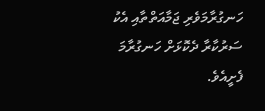ހަނގުރާމަވެރި ޖަމާއަތްތާއި އެކު ސަރުކާރާ ދެކޮޅަށް ހަނގުރާމަ ފެށީއެވެ.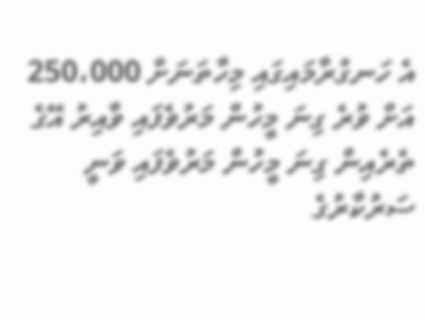އެ ހަނގުރާމައިގައި މިހާތަނަށް 250،000 އަށް ވުރެ ގިނަ މީހުން މަރުވެފައި ވާއިރު އޭގެ ތެރެއިން ގިނަ މީހުން މަރުވެފައި ވަނީ ސަރުކާރުގެ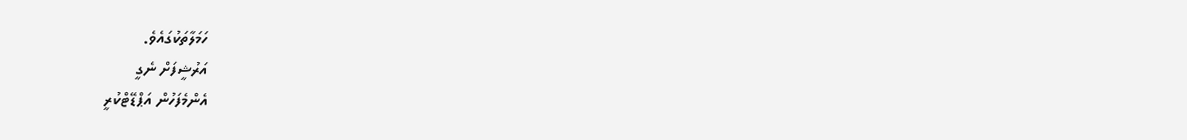ހަމަލާތަކުގައެވެ.
އަރުޝީފަށް ނެގީ
އެންމެފަހުން އަޕްޑޭޓްކުރީ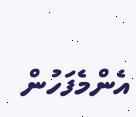އެންމެފަހުން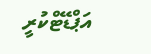އަޕްޑޭޓްކުރީ